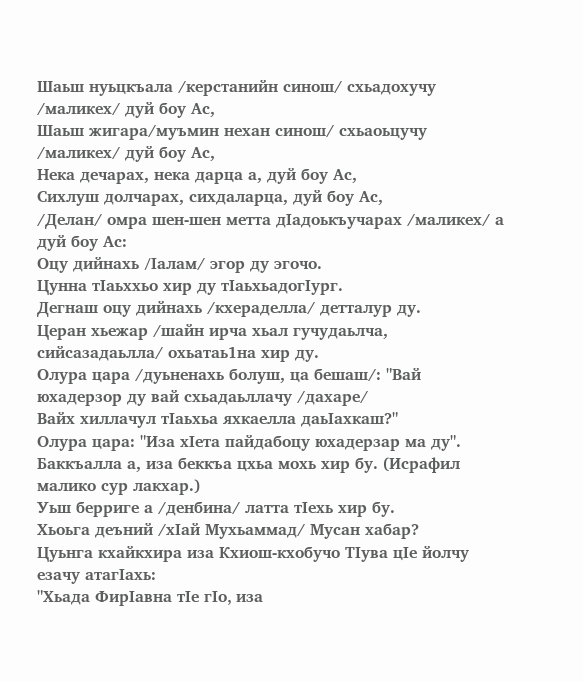Шаьш нуьцкъала /керстанийн синош/ схьадохучу /маликех/ дуй боу Ас,
Шаьш жигара/муъмин нехан синош/ схьаоьцучу /маликех/ дуй боу Ас,
Нека дечарах, нека дарца а, дуй боу Ас,
Сихлуш долчарах, сихдаларца, дуй боу Ас,
/Делан/ омра шен-шен метта дIадоькъучарах /маликех/ а дуй боу Ас:
Оцу дийнахь /Iалам/ эгор ду эгочо.
Цунна тIаьххьо хир ду тIаьхьадогIург.
Дегнаш оцу дийнахь /кхераделла/ детталур ду.
Церан хьежар /шайн ирча хьал гучудаьлча, сийсазадаьлла/ охьатаь1на хир ду.
Олура цара /дуьненахь болуш, ца бешаш/: "Вай юхадерзор ду вай схьадаьллачу /дахаре/
Вайх хиллачул тIаьхьа яхкаелла даьIахкаш?"
Олура цара: "Иза хIета пайдабоцу юхадерзар ма ду".
Баккъалла а, иза беккъа цхьа мохь хир бу. (Исрафил малико сур лакхар.)
Уьш берриге а /денбина/ латта тIехь хир бу.
Хьоьга деъний /хIай Мухьаммад/ Мусан хабар?
Цуьнга кхайкхира иза Кхиош-кхобучо ТIува цIе йолчу езачу атагIахь:
"Хьада ФирIавна тIе гIо‚ иза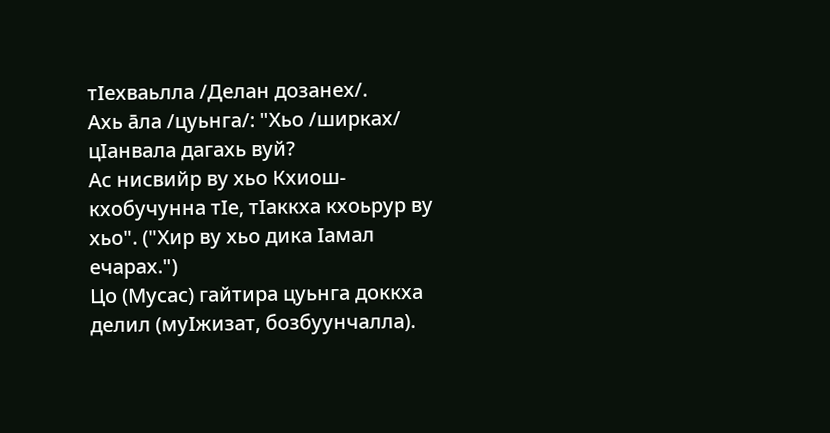тIехваьлла /Делан дозанех/.
Ахь āла /цуьнга/: "Хьо /ширках/ цIанвала дагахь вуй?
Ас нисвийр ву хьо Кхиош-кхобучунна тIе‚ тIаккха кхоьрур ву хьо". ("Хир ву хьо дика Iамал ечарах.")
Цо (Мусас) гайтира цуьнга доккха делил (муIжизат‚ бозбуунчалла).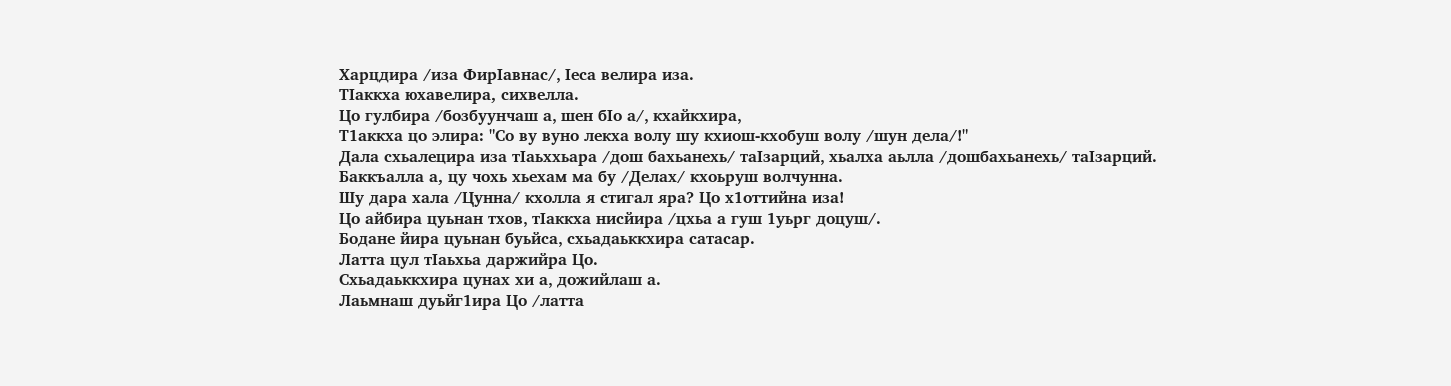Харцдира /иза ФирIавнас/‚ Iеса велира иза.
ТIаккха юхавелира, сихвелла.
Цо гулбира /бозбуунчаш а‚ шен бIо а/‚ кхайкхира‚
Т1аккха цо элира: "Со ву вуно лекха волу шу кхиош-кхобуш волу /шун дела/!"
Дала схьалецира иза тIаьххьара /дош бахьанехь/ таIзарций‚ хьалха аьлла /дошбахьанехь/ таIзарций.
Баккъалла а, цу чохь хьехам ма бу /Делах/ кхоьруш волчунна.
Шу дара хала /Цунна/ кхолла я стигал яра? Цо х1оттийна иза!
Цо айбира цуьнан тхов‚ тIаккха нисйира /цхьа а гуш 1уьрг доцуш/.
Бодане йира цуьнан буьйса‚ схьадаьккхира сатасар.
Латта цул тIаьхьа даржийра Цо.
Схьадаьккхира цунах хи а‚ дожийлаш а.
Лаьмнаш дуьйг1ира Цо /латта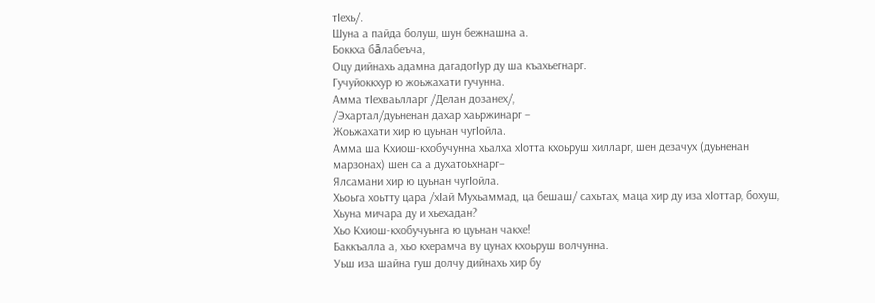тIехь/.
Шуна а пайда болуш‚ шун бежнашна а.
Боккха бāлабеъча,
Оцу дийнахь адамна дагадогIур ду ша къахьегнарг.
Гучуйоккхур ю жоьжахати гучунна.
Амма тIехваьлларг /Делан дозанех/‚
/Эхартал/дуьненан дахар хаьржинарг −
Жоьжахати хир ю цуьнан чугIойла.
Амма ша Кхиош-кхобучунна хьалха хIотта кхоьруш хилларг‚ шен дезачух (дуьненан марзонах) шен са а духатоьхнарг−
Ялсамани хир ю цуьнан чугIойла.
Хьоьга хоьтту цара /хIай Мухьаммад, ца бешаш/ сахьтах‚ маца хир ду иза хIоттар‚ бохуш‚
Хьуна мичара ду и хьехадан?
Хьо Кхиош-кхобучуьнга ю цуьнан чакхе!
Баккъалла а, хьо кхерамча ву цунах кхоьруш волчунна.
Уьш иза шайна гуш долчу дийнахь хир бу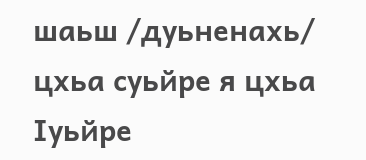шаьш /дуьненахь/ цхьа суьйре я цхьа Iуьйре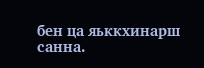бен ца яьккхинарш санна.